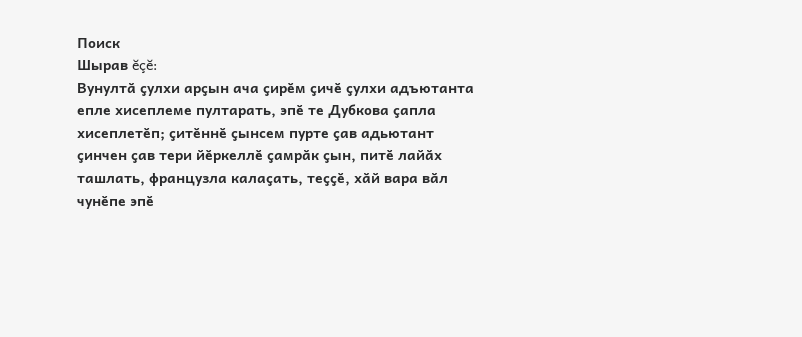Поиск
Шырав ĕçĕ:
Вунултӑ ҫулхи арҫын ача ҫирӗм ҫичӗ ҫулхи адъютанта епле хисеплеме пултарать, эпӗ те Дубкова ҫапла хисеплетӗп; ҫитӗннӗ ҫынсем пурте ҫав адьютант ҫинчен ҫав тери йӗркеллӗ ҫамрӑк ҫын, питӗ лайӑх ташлать, французла калаҫать, теҫҫӗ, хӑй вара вӑл чунӗпе эпӗ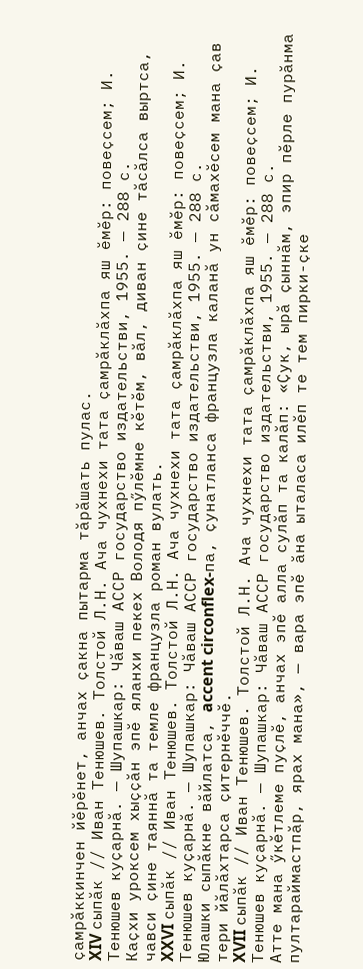ҫамрӑккинчен йӗрӗнет, анчах ҫакна пытарма тӑрӑшать пулас.
XIV сыпӑк // Иван Тенюшев. Толстой Л.Н. Ача чухнехи тата ҫамрӑклӑхпа яш ӗмӗр: повеҫсем; И. Тенюшев куҫарнӑ. — Шупашкар: Чӑваш АССР государство издательстви, 1955. — 288 с.
Каҫхи уроксем хыҫҫӑн эпӗ яланхи пекех Володя пӳлӗмне кӗтӗм, вӑл, диван ҫине тӑсӑлса выртса, чавси ҫине таяннӑ та темле французла роман вулать.
XXVI сыпӑк // Иван Тенюшев. Толстой Л.Н. Ача чухнехи тата ҫамрӑклӑхпа яш ӗмӗр: повеҫсем; И. Тенюшев куҫарнӑ. — Шупашкар: Чӑваш АССР государство издательстви, 1955. — 288 с.
Юлашки сыпӑкне вӑйлатса, accent circonflex-па, ҫунатланса французла каланӑ ун сӑмахӗсем мана ҫав тери йӑлӑхтарса ҫитернӗччӗ.
XVII сыпӑк // Иван Тенюшев. Толстой Л.Н. Ача чухнехи тата ҫамрӑклӑхпа яш ӗмӗр: повеҫсем; И. Тенюшев куҫарнӑ. — Шупашкар: Чӑваш АССР государство издательстви, 1955. — 288 с.
Атте мана ӳкӗтлеме пуҫлӗ, анчах эпӗ алла сулӑп та калӑп: «Ҫук, ырӑ ҫыннӑм, эпир пӗрле пурӑнма пултараймастпӑр, ярах мана», — вара эпӗ ӑна ыталаса илӗп те тем пирки-ҫке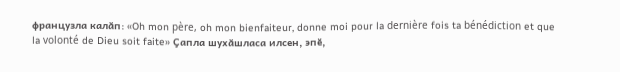французла калӑп: «Oh mon père, oh mon bienfaiteur, donne moi pour la dernière fois ta bénédiction et que la volonté de Dieu soit faite» Ҫапла шухӑшласа илсен, эпӗ,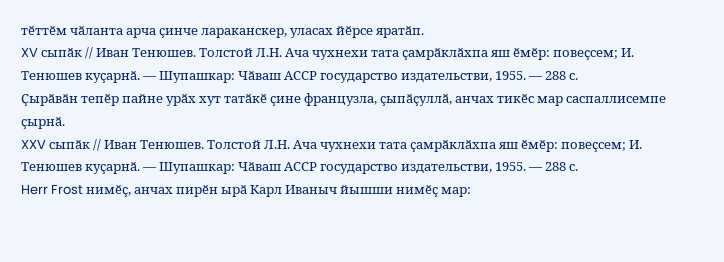тӗттӗм чӑланта арча ҫинче лараканскер, уласах йӗрсе яратӑп.
XV сыпӑк // Иван Тенюшев. Толстой Л.Н. Ача чухнехи тата ҫамрӑклӑхпа яш ӗмӗр: повеҫсем; И. Тенюшев куҫарнӑ. — Шупашкар: Чӑваш АССР государство издательстви, 1955. — 288 с.
Ҫырӑвӑн тепӗр пайне урӑх хут татӑкӗ ҫине французла, ҫыпӑҫуллӑ, анчах тикӗс мар саспаллисемпе ҫырнӑ.
XXV сыпӑк // Иван Тенюшев. Толстой Л.Н. Ача чухнехи тата ҫамрӑклӑхпа яш ӗмӗр: повеҫсем; И. Тенюшев куҫарнӑ. — Шупашкар: Чӑваш АССР государство издательстви, 1955. — 288 с.
Herr Frost нимӗҫ, анчах пирӗн ырӑ Карл Иваныч йышши нимӗҫ мар: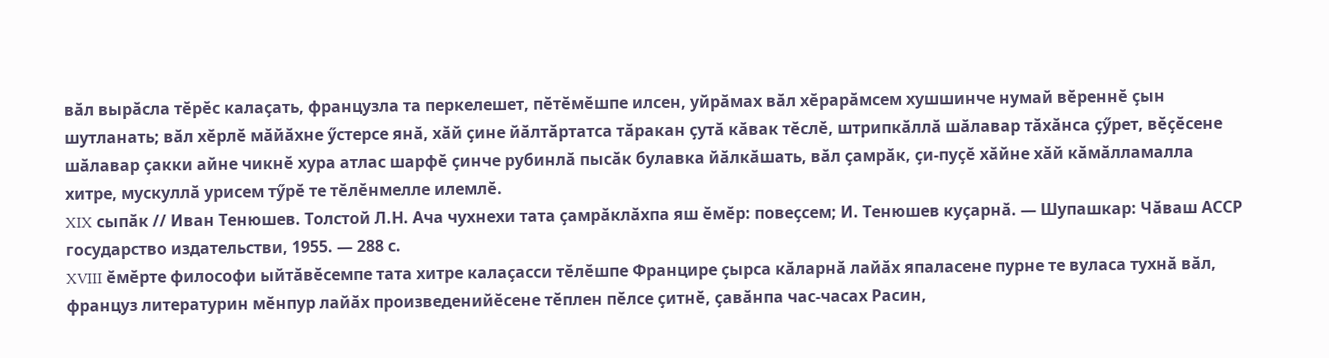вӑл вырӑсла тӗрӗс калаҫать, французла та перкелешет, пӗтӗмӗшпе илсен, уйрӑмах вӑл хӗрарӑмсем хушшинче нумай вӗреннӗ ҫын шутланать; вӑл хӗрлӗ мӑйӑхне ӳстерсе янӑ, хӑй ҫине йӑлтӑртатса тӑракан ҫутӑ кӑвак тӗслӗ, штрипкӑллӑ шӑлавар тӑхӑнса ҫӳрет, вӗҫӗсене шӑлавар ҫакки айне чикнӗ хура атлас шарфӗ ҫинче рубинлӑ пысӑк булавка йӑлкӑшать, вӑл ҫамрӑк, ҫи-пуҫӗ хӑйне хӑй кӑмӑлламалла хитре, мускуллӑ урисем тӳрӗ те тӗлӗнмелле илемлӗ.
XIX сыпӑк // Иван Тенюшев. Толстой Л.Н. Ача чухнехи тата ҫамрӑклӑхпа яш ӗмӗр: повеҫсем; И. Тенюшев куҫарнӑ. — Шупашкар: Чӑваш АССР государство издательстви, 1955. — 288 с.
XVIII ӗмӗрте философи ыйтӑвӗсемпе тата хитре калаҫасси тӗлӗшпе Францире ҫырса кӑларнӑ лайӑх япаласене пурне те вуласа тухнӑ вӑл, француз литературин мӗнпур лайӑх произведенийӗсене тӗплен пӗлсе ҫитнӗ, ҫавӑнпа час-часах Расин,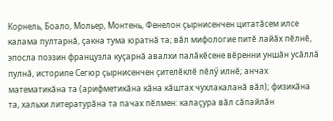Корнель, Боало, Мольер, Монтень, Фенелон ҫырнисенчен цитатӑсем илсе калама пултарнӑ, ҫакна тума юратнӑ та; вӑл мифологие питӗ лайӑх пӗлнӗ, эпосла поэзин французла куҫарнӑ авалхи палӑкӗсене вӗренни уншӑн усӑллӑ пулнӑ, историпе Сегюр ҫырнисенчен ҫителӗклӗ пӗлӳ илнӗ; анчах математикӑна та (арифметикӑна кӑна кӑштах чухлакаланӑ вӑл); физикӑна та, хальхи литературӑна та пачах пӗлмен: калаҫура вӑл сӑпайлӑн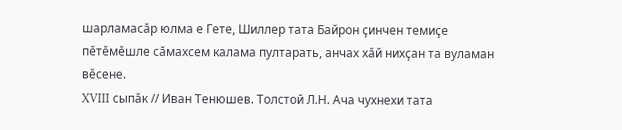шарламасӑр юлма е Гете, Шиллер тата Байрон ҫинчен темиҫе пӗтӗмӗшле сӑмахсем калама пултарать, анчах хӑй нихҫан та вуламан вӗсене.
XVIII сыпӑк // Иван Тенюшев. Толстой Л.Н. Ача чухнехи тата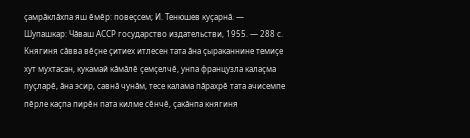ҫамрӑклӑхпа яш ӗмӗр: повеҫсем; И. Тенюшев куҫарнӑ. — Шупашкар: Чӑваш АССР государство издательстви, 1955. — 288 с.
Княгиня сӑвва вӗҫне ҫитиех итлесен тата ӑна ҫыраканнине темиҫе хут мухтасан, кукамай кӑмӑлӗ ҫемҫелчӗ, унпа французла калаҫма пуҫларӗ, ӑна эсир, савнӑ чунӑм, тесе калама пӑрахрӗ тата ачисемпе пӗрле каҫпа пирӗн пата килме сӗнчӗ, ҫакӑнпа княгиня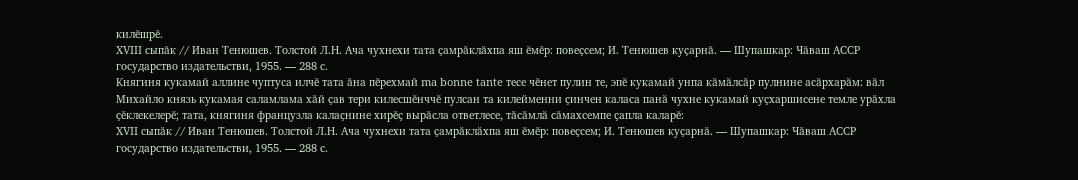килӗшрӗ.
XVIII сыпӑк // Иван Тенюшев. Толстой Л.Н. Ача чухнехи тата ҫамрӑклӑхпа яш ӗмӗр: повеҫсем; И. Тенюшев куҫарнӑ. — Шупашкар: Чӑваш АССР государство издательстви, 1955. — 288 с.
Княгиня кукамай аллине чуптуса илчӗ тата ӑна пӗрехмай ma bonne tante тесе чӗнет пулин те, эпӗ кукамай унпа кӑмӑлсӑр пулнине асӑрхарӑм: вӑл Михайло князь кукамая саламлама хӑй ҫав тери килесшӗнччӗ пулсан та килейменни ҫинчен каласа панӑ чухне кукамай куҫхаршисене темле урӑхла ҫӗклекелерӗ; тата, княгиня французла калаҫнине хирӗҫ вырӑсла ответлесе, тӑсӑмлӑ сӑмахсемпе ҫапла каларӗ:
XVII сыпӑк // Иван Тенюшев. Толстой Л.Н. Ача чухнехи тата ҫамрӑклӑхпа яш ӗмӗр: повеҫсем; И. Тенюшев куҫарнӑ. — Шупашкар: Чӑваш АССР государство издательстви, 1955. — 288 с.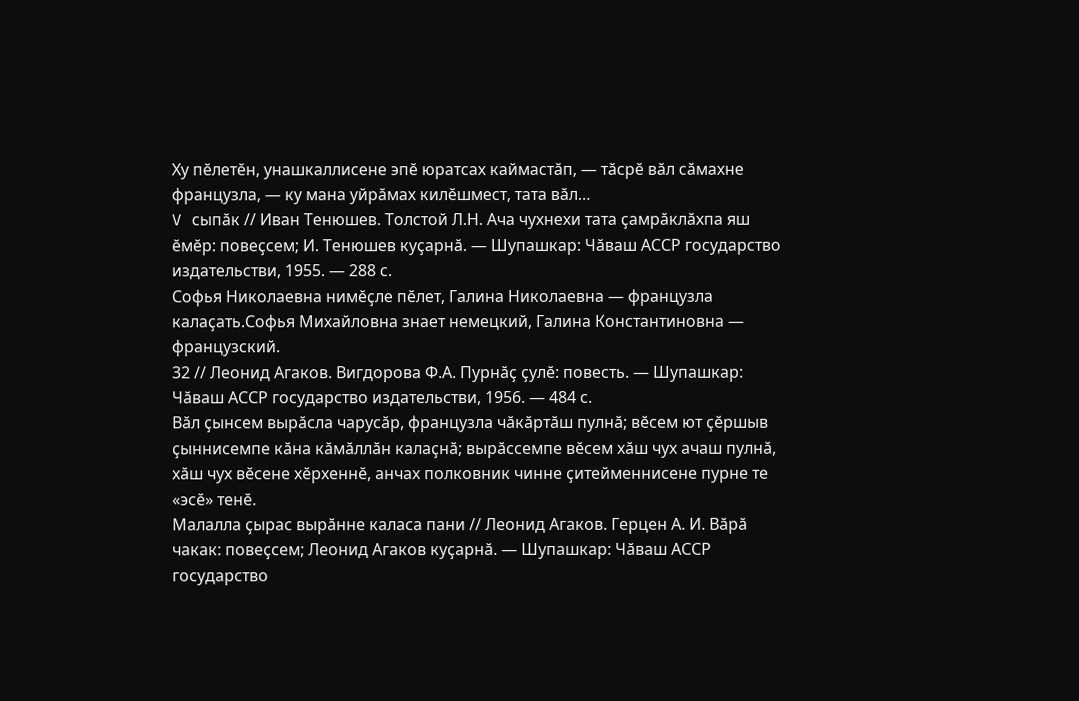Ху пӗлетӗн, унашкаллисене эпӗ юратсах каймастӑп, — тӑсрӗ вӑл сӑмахне французла, — ку мана уйрӑмах килӗшмест, тата вӑл…
V сыпӑк // Иван Тенюшев. Толстой Л.Н. Ача чухнехи тата ҫамрӑклӑхпа яш ӗмӗр: повеҫсем; И. Тенюшев куҫарнӑ. — Шупашкар: Чӑваш АССР государство издательстви, 1955. — 288 с.
Софья Николаевна нимӗҫле пӗлет, Галина Николаевна — французла калаҫать.Софья Михайловна знает немецкий, Галина Константиновна — французский.
32 // Леонид Агаков. Вигдорова Ф.А. Пурнӑҫ ҫулӗ: повесть. — Шупашкар: Чӑваш АССР государство издательстви, 1956. — 484 с.
Вӑл ҫынсем вырӑсла чарусӑр, французла чӑкӑртӑш пулнӑ; вӗсем ют ҫӗршыв ҫыннисемпе кӑна кӑмӑллӑн калаҫнӑ; вырӑссемпе вӗсем хӑш чух ачаш пулнӑ, хӑш чух вӗсене хӗрхеннӗ, анчах полковник чинне ҫитейменнисене пурне те «эсӗ» тенӗ.
Малалла ҫырас вырӑнне каласа пани // Леонид Агаков. Герцен А. И. Вӑрӑ чакак: повеҫсем; Леонид Агаков куҫарнӑ. — Шупашкар: Чӑваш АССР государство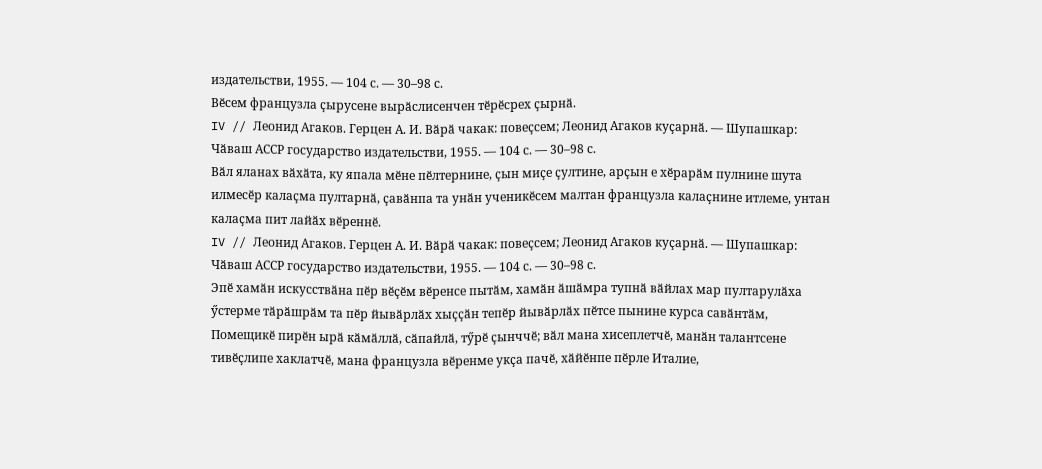издательстви, 1955. — 104 с. — 30–98 с.
Вӗсем французла ҫырусене вырӑслисенчен тӗрӗсрех ҫырнӑ.
IV // Леонид Агаков. Герцен А. И. Вӑрӑ чакак: повеҫсем; Леонид Агаков куҫарнӑ. — Шупашкар: Чӑваш АССР государство издательстви, 1955. — 104 с. — 30–98 с.
Вӑл яланах вӑхӑта, ку япала мӗне пӗлтернине, ҫын миҫе ҫултине, арҫын е хӗрарӑм пулнине шута илмесӗр калаҫма пултарнӑ, ҫавӑнпа та унӑн ученикӗсем малтан французла калаҫнине итлеме, унтан калаҫма пит лайӑх вӗреннӗ.
IV // Леонид Агаков. Герцен А. И. Вӑрӑ чакак: повеҫсем; Леонид Агаков куҫарнӑ. — Шупашкар: Чӑваш АССР государство издательстви, 1955. — 104 с. — 30–98 с.
Эпӗ хамӑн искусствӑна пӗр вӗҫӗм вӗренсе пытӑм, хамӑн ӑшӑмра тупнӑ вӑйлах мар пултарулӑха ӳстерме тӑрӑшрӑм та пӗр йывӑрлӑх хыҫҫӑн тепӗр йывӑрлӑх пӗтсе пынине курса савӑнтӑм, Помещикӗ пирӗн ырӑ кӑмӑллӑ, сӑпайлӑ, тӳрӗ ҫынччӗ; вӑл мана хисеплетчӗ, манӑн талантсене тивӗҫлипе хаклатчӗ, мана французла вӗренме укҫа пачӗ, хӑйӗнпе пӗрле Италие,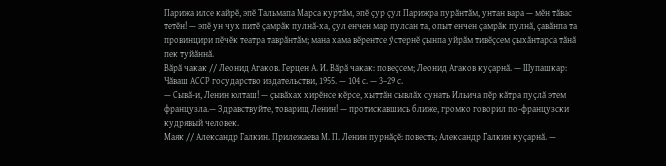Парижа илсе кайрӗ, эпӗ Тальмапа Марса куртӑм, эпӗ ҫур ҫул Парижра пурӑнтӑм, унтан вара — мӗн тӑвас тетӗн! — эпӗ ун чух питӗ ҫамрӑк пулнӑ-ха, ҫул енчен мар пулсан та, опыт енчен ҫамрӑк пулнӑ, ҫавӑнпа та провинцири пӗчӗк театра таврӑнтӑм; мана хама вӗрентсе ӳстернӗ ҫынпа уйрӑм тивӗҫсем ҫыхӑнтарса тӑнӑ пек туйӑннӑ.
Вӑрӑ чакак // Леонид Агаков. Герцен А. И. Вӑрӑ чакак: повеҫсем; Леонид Агаков куҫарнӑ. — Шупашкар: Чӑваш АССР государство издательстви, 1955. — 104 с. — 3–29 с.
— Сывӑ-и, Ленин юлташ! — ҫывӑхах хирӗнсе кӗрсе, хыттӑн сывлӑх сунать Ильича пӗр кӑтра пуҫлӑ этем французла.— Здравствуйте, товарищ Ленин! — протискавшись ближе, громко говорил по-французски кудрявый человек.
Маяк // Александр Галкин. Прилежаева М. П. Ленин пурнӑҫӗ: повесть; Александр Галкин куҫарнӑ. —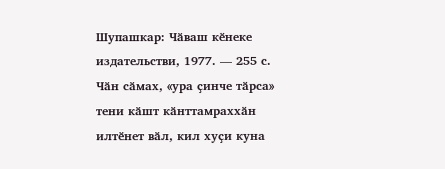Шупашкар: Чӑваш кӗнеке издательстви, 1977. — 255 с.
Чӑн сӑмах, «ура ҫинче тӑрса» тени кӑшт кӑнттамраххӑн илтӗнет вӑл, кил хуҫи куна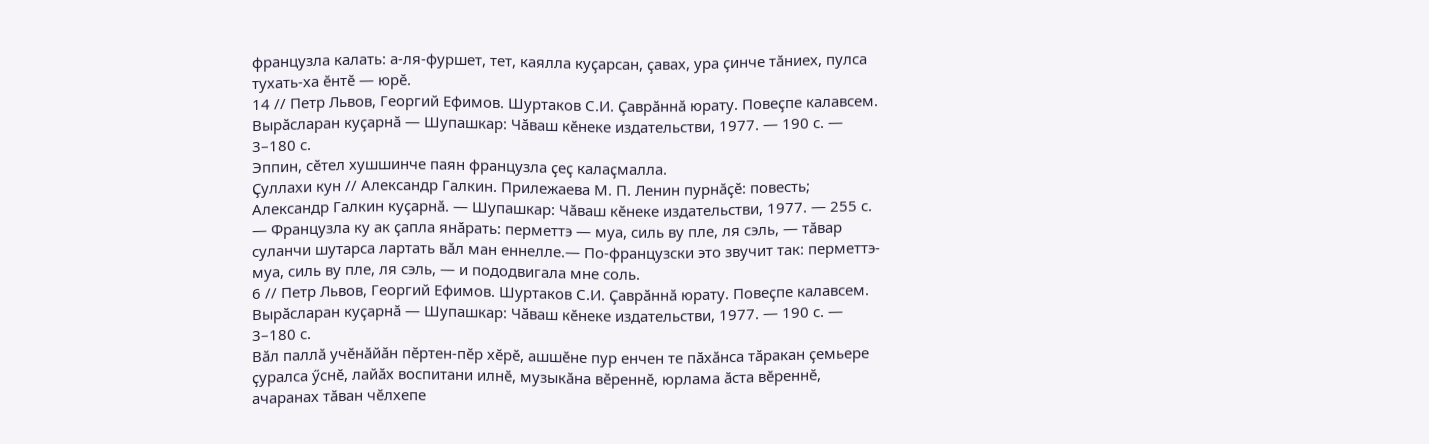французла калать: а-ля-фуршет, тет, каялла куҫарсан, ҫавах, ура ҫинче тӑниех, пулса тухать-ха ӗнтӗ — юрӗ.
14 // Петр Львов, Георгий Ефимов. Шуртаков С.И. Ҫаврӑннӑ юрату. Повеҫпе калавсем. Вырӑсларан куҫарнӑ — Шупашкар: Чӑваш кӗнеке издательстви, 1977. — 190 с. — 3–180 с.
Эппин, сӗтел хушшинче паян французла ҫеҫ калаҫмалла.
Ҫуллахи кун // Александр Галкин. Прилежаева М. П. Ленин пурнӑҫӗ: повесть; Александр Галкин куҫарнӑ. — Шупашкар: Чӑваш кӗнеке издательстви, 1977. — 255 с.
— Французла ку ак ҫапла янӑрать: перметтэ — муа, силь ву пле, ля сэль, — тӑвар суланчи шутарса лартать вӑл ман еннелле.— По-французски это звучит так: перметтэ-муа, силь ву пле, ля сэль, — и пододвигала мне соль.
6 // Петр Львов, Георгий Ефимов. Шуртаков С.И. Ҫаврӑннӑ юрату. Повеҫпе калавсем. Вырӑсларан куҫарнӑ — Шупашкар: Чӑваш кӗнеке издательстви, 1977. — 190 с. — 3–180 с.
Вӑл паллӑ учӗнӑйӑн пӗртен-пӗр хӗрӗ, ашшӗне пур енчен те пӑхӑнса тӑракан ҫемьере ҫуралса ӳснӗ, лайӑх воспитани илнӗ, музыкӑна вӗреннӗ, юрлама ӑста вӗреннӗ, ачаранах тӑван чӗлхепе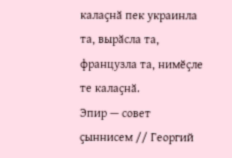калаҫнӑ пек украинла та, вырӑсла та, французла та, нимӗҫле те калаҫнӑ.
Эпир — совет ҫыннисем // Георгий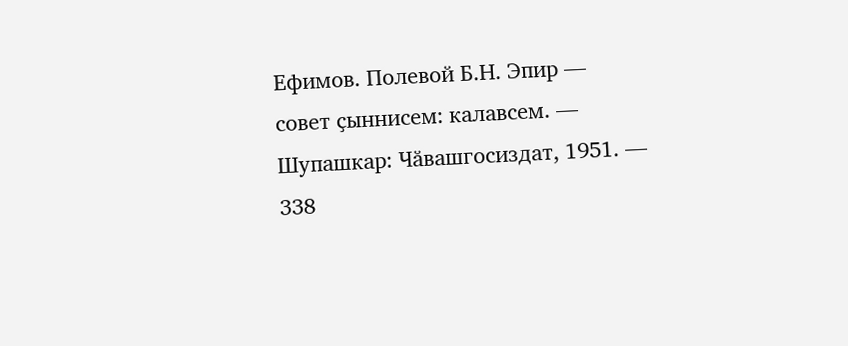Ефимов. Полевой Б.Н. Эпир — совет ҫыннисем: калавсем. — Шупашкар: Чӑвашгосиздат, 1951. — 338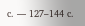с. — 127–144 с.